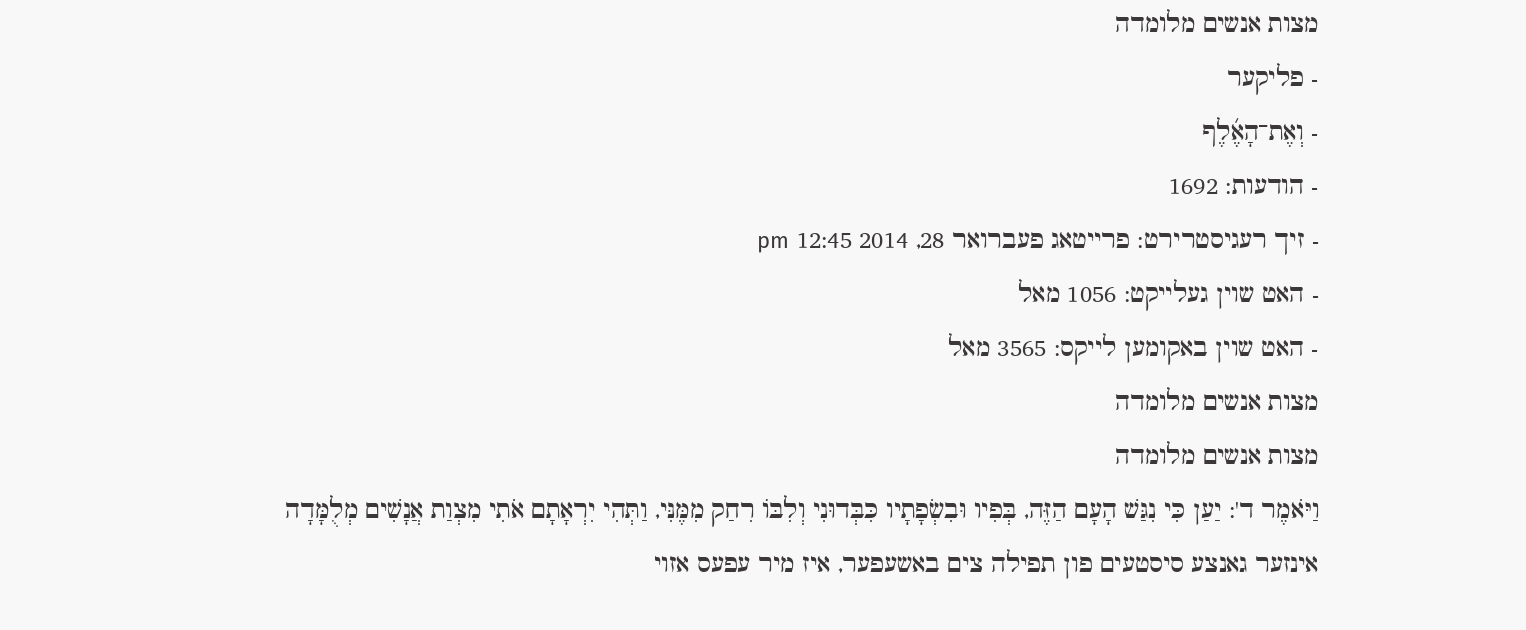מצות אנשים מלומדה
- פליקער
- וְאֶת־הָאֶ֜לֶף
- הודעות: 1692
- זיך רעגיסטרירט: פרייטאג פעברואר 28, 2014 12:45 pm
- האט שוין געלייקט: 1056 מאל
- האט שוין באקומען לייקס: 3565 מאל
מצות אנשים מלומדה
מצות אנשים מלומדה
וַיֹּאמֶר ד': יַעַן כִּי נִגַּשׁ הָעָם הַזֶּה, בְּפִיו וּבִשְׂפָתָיו כִּבְּדוּנִי וְלִבּוֹ רִחַק מִמֶּנִּי, וַתְּהִי יִרְאָתָם אֹתִי מִצְוַת אֲנָשִׁים מְלֻמָּדָה
אינזער גאנצע סיסטעים פון תפילה צים באשעפער, איז מיר עפעס אזוי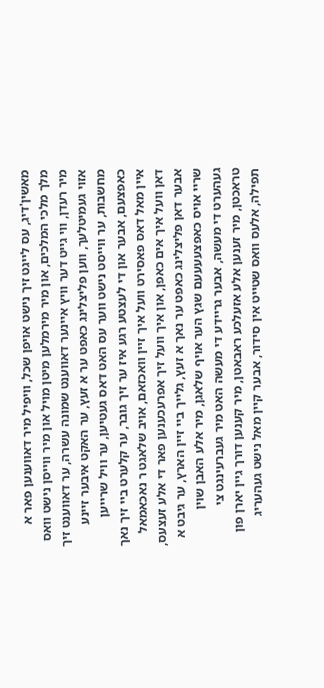מאשין'דיג, עס לייגט זיך נישט אויפן שכל, וויפיל מיר דאווענען פאר א מלך מלכי המלכים, און מיר מירמלען מיטן מויל און מיר ווייסן נישט וואס מיר רעדן, ווי גייט דער וויץ איינער דאווענט שמונה עשרה, ער דאווענט זיך אזוי געמיטלעך, ווען פליצלינג כאפט ער א זעץ, ער האקט איבער זיינע מחשבות, ער ווייסט נישט ווער עס האט דאס געטיען, ער וויל שרייען כאפצעם, אבער און די לעצטע רגע איז ער זיך גובר, ער קלערט ביי זיך נאך איין מאל דאס פאסירט וועל איך זיין וואכזאם, אויב שלאגט ר נאכאמאל דאן וועל איך אים כאפן, און איך וועל זיך אפרעכענען פאר די אלע זעצעס, אבער דאן פליצלינג כאפט ער נאך א זעץ, גלייך ביי זיין הארץ, ער גיבט א שריי אויס כאפצעעעעם שגץ הער אויף שלאגן, מיר אלע האבן שוין געהערט די מעשה, אבער גריידע די מעשה האט מיר געברעינגט צי טראכטן, מיר זענען אלע אזעלכע ראבאטן, מיר קענען דורך גיין יארן פון תפילה, אלעס וואס שטייט אין סידור, אבער קיין מאל נישט געהעריג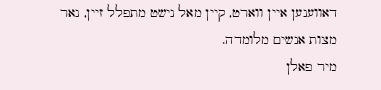דאווענען איין ווארט, קיין מאל נישט מתפלל זיין, נאר מצות אנשים מלומדה.
מיר פאלן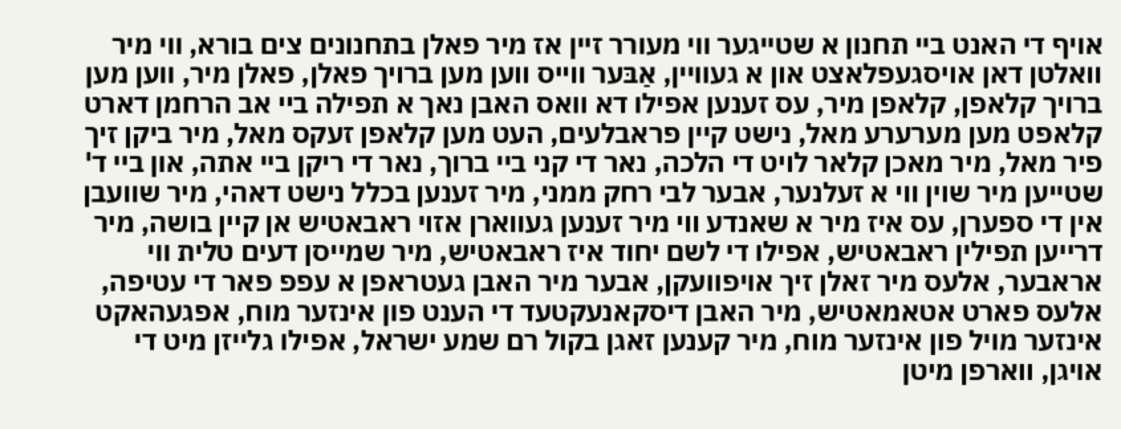אויף די האנט ביי תחנון א שטייגער ווי מעורר זיין אז מיר פאלן בתחנונים צים בורא, ווי מיר וואלטן דאן אויסגעפלאצט און א געוויין, אַבּער ווייס ווען מען ברויך פאלן, פאלן מיר, ווען מען ברויך קלאפן, קלאפן מיר, עס זענען אפילו דא וואס האבן נאך א תפילה ביי אב הרחמן דארט קלאפט מען מערערע מאל, נישט קיין פראבלעים, העט מען קלאפן זעקס מאל, מיר ביקן זיך פיר מאל, מיר מאכן קלאר לויט די הלכה, נאר די קני ביי ברוך, נאר די ריקן ביי אתה, און ביי ד' שטייען מיר שוין ווי א זעלנער, אבער לבי רחק ממני, מיר זענען בכלל נישט דאהי, מיר שוועבן אין די ספערן, עס איז מיר א שאנדע ווי מיר זענען געווארן אזוי ראבאטיש אן קיין בושה, מיר דרייען תפילין ראבאטיש, אפילו די לשם יחוד איז ראבאטיש, מיר שמייסן דעים טלית ווי אראבער, אלעס מיר זאלן זיך אויפוועקן, אבער מיר האבן געטראפן א עפפ פאר די עטיפה, אלעס פארט אטאמאטיש, מיר האבן דיסקאנעקטעד די הענט פון אינזער מוח, אפגעהאקט אינזער מויל פון אינזער מוח, מיר קענען זאגן בקול רם שמע ישראל, אפילו גלייזן מיט די אויגן, ווארפן מיטן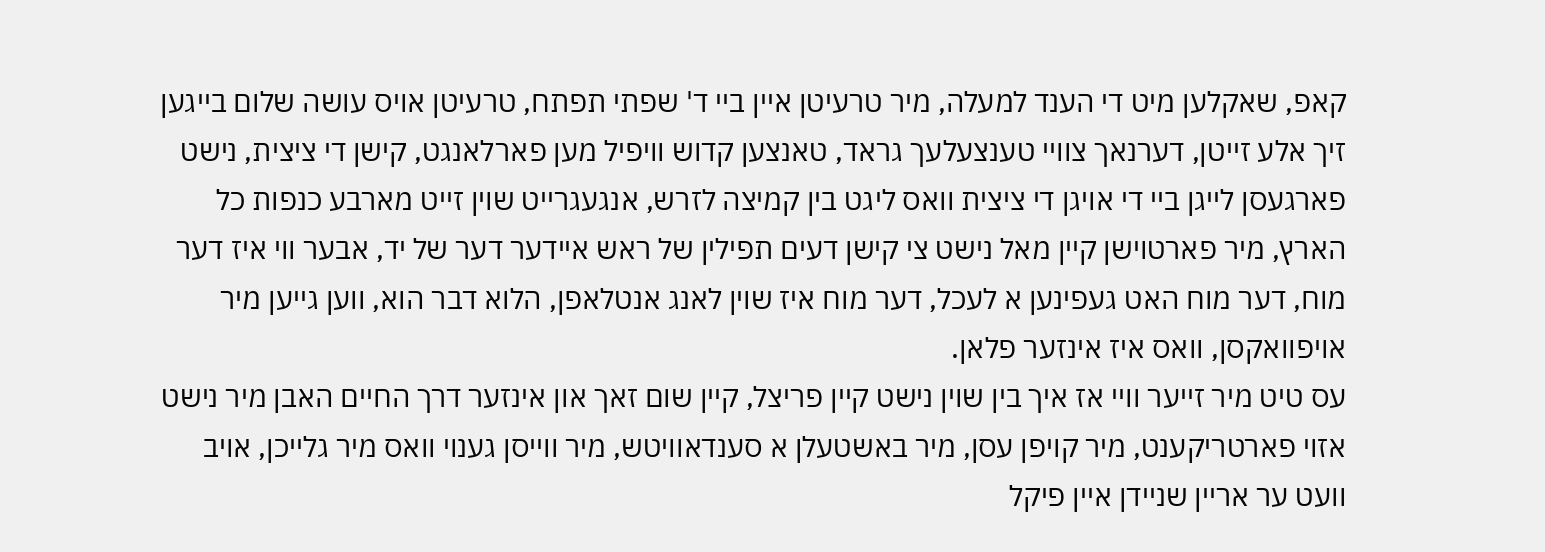קאפ, שאקלען מיט די הענד למעלה, מיר טרעיטן איין ביי ד' שפתי תפתח, טרעיטן אויס עושה שלום בייגען זיך אלע זייטן, דערנאך צוויי טענצעלעך גראד, טאנצען קדוש וויפיל מען פארלאנגט, קישן די ציצית, נישט פארגעסן לייגן ביי די אויגן די ציצית וואס ליגט בין קמיצה לזרש, אנגעגרייט שוין זייט מארבע כנפות כל הארץ, מיר פארטוישן קיין מאל נישט צי קישן דעים תפילין של ראש איידער דער של יד, אבער ווי איז דער מוח, דער מוח האט געפינען א לעכל, דער מוח איז שוין לאנג אנטלאפן, הלוא דבר הוא, ווען גייען מיר אויפוואקסן, וואס איז אינזער פלאן.
עס טיט מיר זייער וויי אז איך בין שוין נישט קיין פריצל, קיין שום זאך און אינזער דרך החיים האבן מיר נישט אזוי פארטריקענט, מיר קויפן עסן, מיר באשטעלן א סענדאוויטש, מיר ווייסן גענוי וואס מיר גלייכן, אויב וועט ער אריין שניידן איין פיקל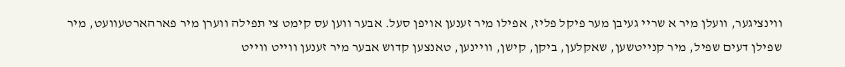ווינציגער, וועלן מיר א שריי געיבן מער פיקל פליז, אפילו מיר זענען אויפן סעל. אבער ווען עס קימט צי תפילה ווערן מיר פארהארטעוועט, מיר שפילן דעים שפיל, מיר קנייטשען, שאקלען, ביקן, קישן, וויינען, טאנצען קדוש אבער מיר זענען ווייט ווייט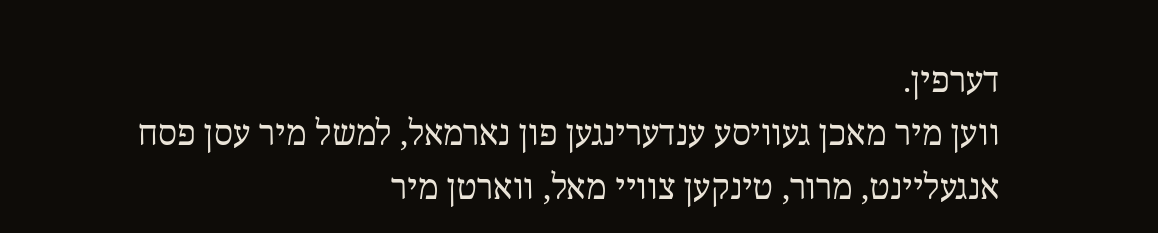דערפין.
ווען מיר מאכן געוויסע ענדערינגען פון נארמאל, למשל מיר עסן פסח אנגעליינט, מרור, טינקען צוויי מאל, ווארטן מיר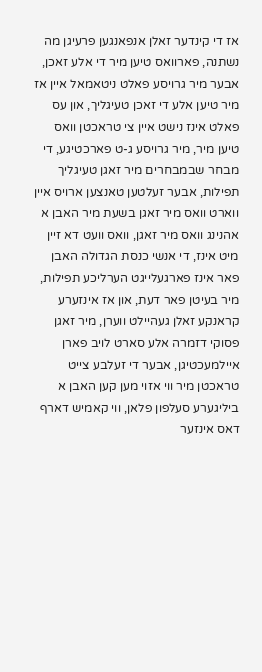אז די קינדער זאלן אנפאנגען פרעיגן מה נשתנה, פארוואס טיען מיר די אלע זאכן, אבער מיר גרויסע פאלט ניטאמאל איין אז מיר טיען אלע די זאכן טעיגליך, און עס פאלט אינז נישט איין צי טראכטן וואס טיען מיר, מיר גרויסע ג-ט פארכטיגע, די מבחר שבמבחרים מיר זאגן טעיגליך תפילות, אבער זעלטען טאנצען ארויס איין ווארט וואס מיר זאגן בשעת מיר האבן א אהנינג וואס מיר זאגן, וואס וועט דא זיין מיט אינז, די אנשי כנסת הגדולה האבן פאר אינז פארגעלייגט הערליכע תפילות, מיר בעיטן פאר דעת, און אז אינזערע קראנקע זאלן געהיילט ווערן, מיר זאגן פסוקי דזמרה אלע סארט לויב פארן איילמעכטיגן, אבער די זעלבע צייט טראכטן מיר ווי אזוי מען קען האבן א ביליגערע סעלפון פלאן, ווי קאמיש דארף דאס אינזער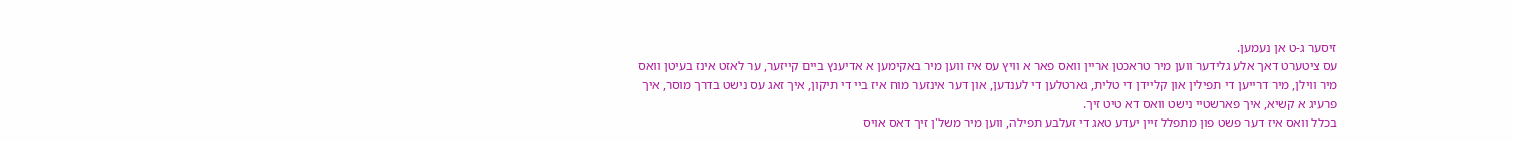זיסער ג-ט אן נעמען.
עס ציטערט דאך אלע גלידער ווען מיר טראכטן אריין וואס פאר א וויץ עס איז ווען מיר באקימען א אדיענץ ביים קייזער, ער לאזט אינז בעיטן וואס מיר ווילן, מיר דרייען די תפילין און קליידן די טלית, גארטלען די לענדען, און דער אינזער מוח איז ביי די תיקון, איך זאג עס נישט בדרך מוסר, איך פרעיג א קשיא, איך פארשטיי נישט וואס דא טיט זיך.
בכלל וואס איז דער פשט פון מתפלל זיין יעדע טאג די זעלבע תפילה, ווען מיר משל'ן זיך דאס אויס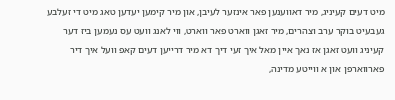מיט דעים קעיניג, מיר דאווענען פאר אינזער לעיבן, און מיר קימען יעדען טאג מיט די זעלבע געבעיט בוקר ערב וצהרים, מיר זאגן ווארט פאר ווארט, ווי לאנג וועט עס נעמען ביז דער קעיניג וועט זאגן אז נאך איין מאל איך זעי דיך דא מיר דרייען דעים קאפ וועל איך דיר פארווארפן און א ווייטע מדינה,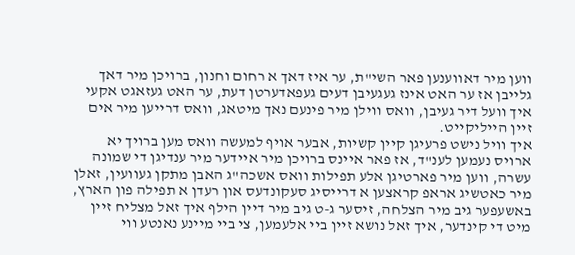ווען מיר דאווענען פאר השי"ת, ער איז דאך א רחום וחנון, ברויכן מיר דאך גלייבן אז ער האט אינז געגעיבן דעים געפאדערטן דעת, ער האט געזאגט אקעי איך וועל דיר געיבן, וואס ווילן מיר פינעם נאך מיטאג, וואס דרייען מיר אים זיין הייליקייט.
איך וויל נישט פרעיגן קיין קשיות, אבער אויף למעשה וואס מען ברויך יא ארויס נעמען לענ"ד, אז פאר איינס ברויכן מיר איידער מיר ענדיגן די שמונה עשרה, ווען מיר פארטיגן אלע תפילות וואס אשכה"ג האבן מתקן געוועין, זאלן מיר כאטשיג אראפ קראצען א דרייסיג סעקונדעס און רעדן א תפילה פון הארץ, באשעפער גיב מיר הצלחה, זיסער ג-ט גיב מיר דיין הילף איך זאל מצליח זיין מיט די קינדער, איך זאל נושא זיין ביי אלעמען, צי ביי מיינע נאנטע ווי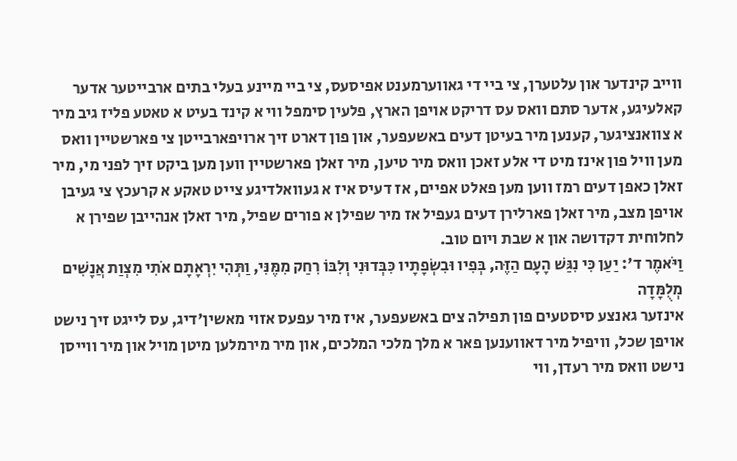ווייב קינדער און עלטערן, צי ביי די גאווערמענט אפיסעס, צי ביי מיינע בעלי בתים ארבייטער אדער קאלעיגע, אדער סתם וואס עס דריקט אויפן הארץ, פלעין סימפל ווי א קינד בעיט א טאטע פליז גיב מיר א צוואנציגער, קענען מיר בעיטן דעים באשעפער, און פון דארט זיך ארויפארבייטן צי פארשטיין וואס מען וויל פון אינז מיט די אלע זאכן וואס מיר טיען, מיר זאלן פארשטיין ווען מען ביקט זיך לפני מי, מיר זאלן כאפן דעים רמז ווען מען פאלט אפיים, אז דעיס איז א געוואלדיגע צייט טאקע א קרעכץ צי געיבן אויפן מצב, מיר זאלן פארלירן דעים געפיל אז מיר שפילן א פורים שפיל, מיר זאלן אנהייבן שפירן א לחלוחית דקדושה און א שבת ויום טוב.
וַיֹּאמֶר ד': יַעַן כִּי נִגַּשׁ הָעָם הַזֶּה, בְּפִיו וּבִשְׂפָתָיו כִּבְּדוּנִי וְלִבּוֹ רִחַק מִמֶּנִּי, וַתְּהִי יִרְאָתָם אֹתִי מִצְוַת אֲנָשִׁים מְלֻמָּדָה
אינזער גאנצע סיסטעים פון תפילה צים באשעפער, איז מיר עפעס אזוי מאשין'דיג, עס לייגט זיך נישט אויפן שכל, וויפיל מיר דאווענען פאר א מלך מלכי המלכים, און מיר מירמלען מיטן מויל און מיר ווייסן נישט וואס מיר רעדן, ווי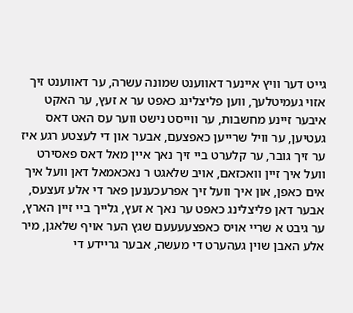גייט דער וויץ איינער דאווענט שמונה עשרה, ער דאווענט זיך אזוי געמיטלעך, ווען פליצלינג כאפט ער א זעץ, ער האקט איבער זיינע מחשבות, ער ווייסט נישט ווער עס האט דאס געטיען, ער וויל שרייען כאפצעם, אבער און די לעצטע רגע איז ער זיך גובר, ער קלערט ביי זיך נאך איין מאל דאס פאסירט וועל איך זיין וואכזאם, אויב שלאגט ר נאכאמאל דאן וועל איך אים כאפן, און איך וועל זיך אפרעכענען פאר די אלע זעצעס, אבער דאן פליצלינג כאפט ער נאך א זעץ, גלייך ביי זיין הארץ, ער גיבט א שריי אויס כאפצעעעעם שגץ הער אויף שלאגן, מיר אלע האבן שוין געהערט די מעשה, אבער גריידע די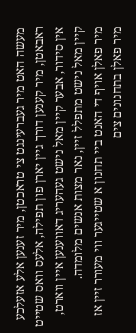מעשה האט מיר געברעינגט צי טראכטן, מיר זענען אלע אזעלכע ראבאטן, מיר קענען דורך גיין יארן פון תפילה, אלעס וואס שטייט אין סידור, אבער קיין מאל נישט געהעריג דאווענען איין ווארט, קיין מאל נישט מתפלל זיין, נאר מצות אנשים מלומדה.
מיר פאלן אויף די האנט ביי תחנון א שטייגער ווי מעורר זיין אז מיר פאלן בתחנונים צים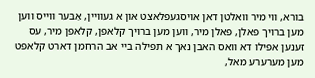בורא, ווי מיר וואלטן דאן אויסגעפלאצט און א געוויין, אַבּער ווייס ווען מען ברויך פאלן, פאלן מיר, ווען מען ברויך קלאפן, קלאפן מיר, עס זענען אפילו דא וואס האבן נאך א תפילה ביי אב הרחמן דארט קלאפט מען מערערע מאל,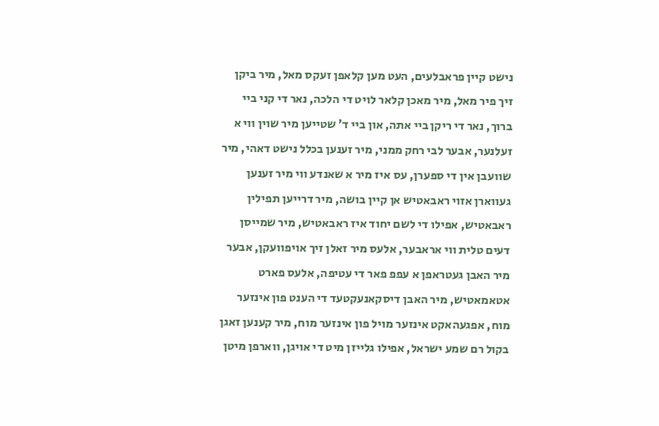נישט קיין פראבלעים, העט מען קלאפן זעקס מאל, מיר ביקן זיך פיר מאל, מיר מאכן קלאר לויט די הלכה, נאר די קני ביי ברוך, נאר די ריקן ביי אתה, און ביי ד' שטייען מיר שוין ווי א זעלנער, אבער לבי רחק ממני, מיר זענען בכלל נישט דאהי, מיר שוועבן אין די ספערן, עס איז מיר א שאנדע ווי מיר זענען געווארן אזוי ראבאטיש אן קיין בושה, מיר דרייען תפילין ראבאטיש, אפילו די לשם יחוד איז ראבאטיש, מיר שמייסן דעים טלית ווי אראבער, אלעס מיר זאלן זיך אויפוועקן, אבער מיר האבן געטראפן א עפפ פאר די עטיפה, אלעס פארט אטאמאטיש, מיר האבן דיסקאנעקטעד די הענט פון אינזער מוח, אפגעהאקט אינזער מויל פון אינזער מוח, מיר קענען זאגן בקול רם שמע ישראל, אפילו גלייזן מיט די אויגן, ווארפן מיטן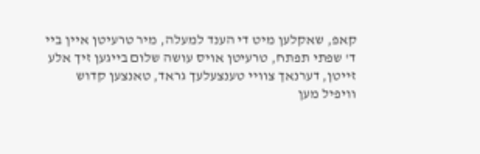קאפ, שאקלען מיט די הענד למעלה, מיר טרעיטן איין ביי ד' שפתי תפתח, טרעיטן אויס עושה שלום בייגען זיך אלע זייטן, דערנאך צוויי טענצעלעך גראד, טאנצען קדוש וויפיל מען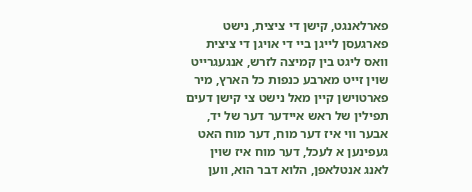פארלאנגט, קישן די ציצית, נישט פארגעסן לייגן ביי די אויגן די ציצית וואס ליגט בין קמיצה לזרש, אנגעגרייט שוין זייט מארבע כנפות כל הארץ, מיר פארטוישן קיין מאל נישט צי קישן דעים תפילין של ראש איידער דער של יד, אבער ווי איז דער מוח, דער מוח האט געפינען א לעכל, דער מוח איז שוין לאנג אנטלאפן, הלוא דבר הוא, ווען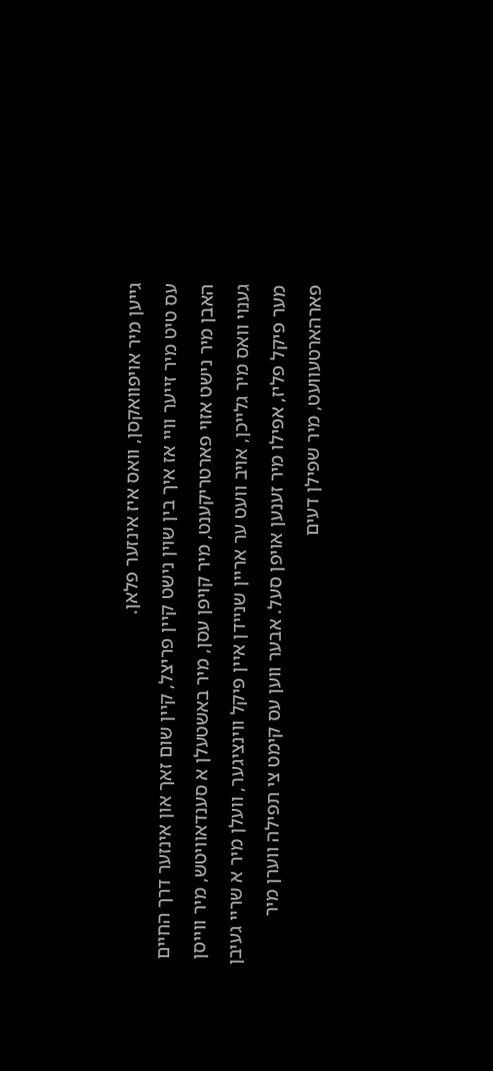גייען מיר אויפוואקסן, וואס איז אינזער פלאן.
עס טיט מיר זייער וויי אז איך בין שוין נישט קיין פריצל, קיין שום זאך און אינזער דרך החיים האבן מיר נישט אזוי פארטריקענט, מיר קויפן עסן, מיר באשטעלן א סענדאוויטש, מיר ווייסן גענוי וואס מיר גלייכן, אויב וועט ער אריין שניידן איין פיקל ווינציגער, וועלן מיר א שריי געיבן מער פיקל פליז, אפילו מיר זענען אויפן סעל. אבער ווען עס קימט צי תפילה ווערן מיר פארהארטעוועט, מיר שפילן דעים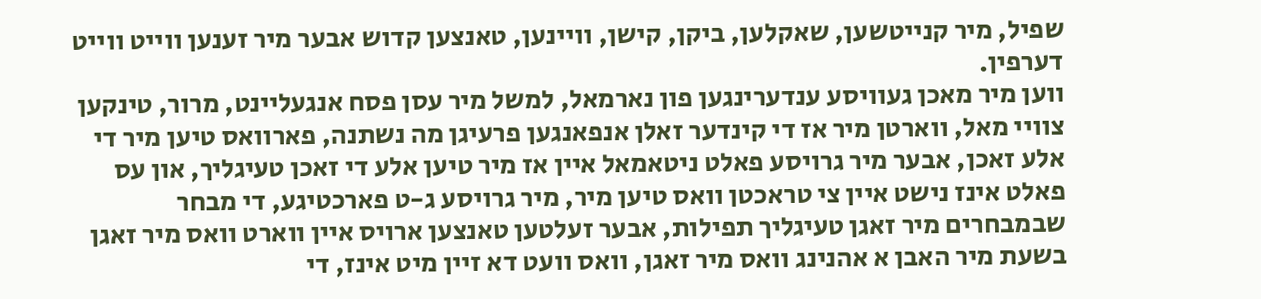שפיל, מיר קנייטשען, שאקלען, ביקן, קישן, וויינען, טאנצען קדוש אבער מיר זענען ווייט ווייט דערפין.
ווען מיר מאכן געוויסע ענדערינגען פון נארמאל, למשל מיר עסן פסח אנגעליינט, מרור, טינקען צוויי מאל, ווארטן מיר אז די קינדער זאלן אנפאנגען פרעיגן מה נשתנה, פארוואס טיען מיר די אלע זאכן, אבער מיר גרויסע פאלט ניטאמאל איין אז מיר טיען אלע די זאכן טעיגליך, און עס פאלט אינז נישט איין צי טראכטן וואס טיען מיר, מיר גרויסע ג-ט פארכטיגע, די מבחר שבמבחרים מיר זאגן טעיגליך תפילות, אבער זעלטען טאנצען ארויס איין ווארט וואס מיר זאגן בשעת מיר האבן א אהנינג וואס מיר זאגן, וואס וועט דא זיין מיט אינז, די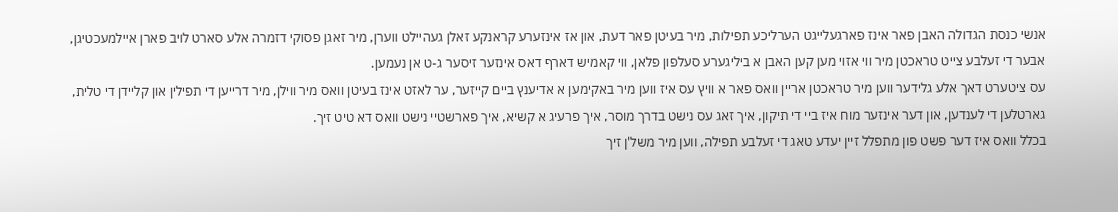אנשי כנסת הגדולה האבן פאר אינז פארגעלייגט הערליכע תפילות, מיר בעיטן פאר דעת, און אז אינזערע קראנקע זאלן געהיילט ווערן, מיר זאגן פסוקי דזמרה אלע סארט לויב פארן איילמעכטיגן, אבער די זעלבע צייט טראכטן מיר ווי אזוי מען קען האבן א ביליגערע סעלפון פלאן, ווי קאמיש דארף דאס אינזער זיסער ג-ט אן נעמען.
עס ציטערט דאך אלע גלידער ווען מיר טראכטן אריין וואס פאר א וויץ עס איז ווען מיר באקימען א אדיענץ ביים קייזער, ער לאזט אינז בעיטן וואס מיר ווילן, מיר דרייען די תפילין און קליידן די טלית, גארטלען די לענדען, און דער אינזער מוח איז ביי די תיקון, איך זאג עס נישט בדרך מוסר, איך פרעיג א קשיא, איך פארשטיי נישט וואס דא טיט זיך.
בכלל וואס איז דער פשט פון מתפלל זיין יעדע טאג די זעלבע תפילה, ווען מיר משל'ן זיך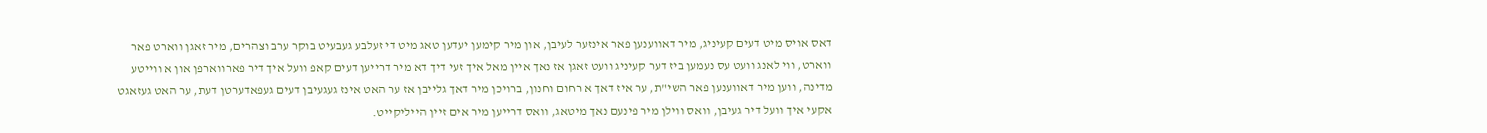דאס אויס מיט דעים קעיניג, מיר דאווענען פאר אינזער לעיבן, און מיר קימען יעדען טאג מיט די זעלבע געבעיט בוקר ערב וצהרים, מיר זאגן ווארט פאר ווארט, ווי לאנג וועט עס נעמען ביז דער קעיניג וועט זאגן אז נאך איין מאל איך זעי דיך דא מיר דרייען דעים קאפ וועל איך דיר פארווארפן און א ווייטע מדינה, ווען מיר דאווענען פאר השי"ת, ער איז דאך א רחום וחנון, ברויכן מיר דאך גלייבן אז ער האט אינז געגעיבן דעים געפאדערטן דעת, ער האט געזאגט אקעי איך וועל דיר געיבן, וואס ווילן מיר פינעם נאך מיטאג, וואס דרייען מיר אים זיין הייליקייט.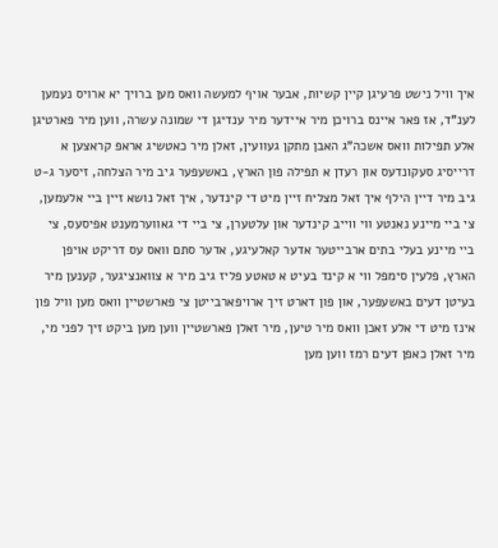איך וויל נישט פרעיגן קיין קשיות, אבער אויף למעשה וואס מען ברויך יא ארויס נעמען לענ"ד, אז פאר איינס ברויכן מיר איידער מיר ענדיגן די שמונה עשרה, ווען מיר פארטיגן אלע תפילות וואס אשכה"ג האבן מתקן געוועין, זאלן מיר כאטשיג אראפ קראצען א דרייסיג סעקונדעס און רעדן א תפילה פון הארץ, באשעפער גיב מיר הצלחה, זיסער ג-ט גיב מיר דיין הילף איך זאל מצליח זיין מיט די קינדער, איך זאל נושא זיין ביי אלעמען, צי ביי מיינע נאנטע ווי ווייב קינדער און עלטערן, צי ביי די גאווערמענט אפיסעס, צי ביי מיינע בעלי בתים ארבייטער אדער קאלעיגע, אדער סתם וואס עס דריקט אויפן הארץ, פלעין סימפל ווי א קינד בעיט א טאטע פליז גיב מיר א צוואנציגער, קענען מיר בעיטן דעים באשעפער, און פון דארט זיך ארויפארבייטן צי פארשטיין וואס מען וויל פון אינז מיט די אלע זאכן וואס מיר טיען, מיר זאלן פארשטיין ווען מען ביקט זיך לפני מי, מיר זאלן כאפן דעים רמז ווען מען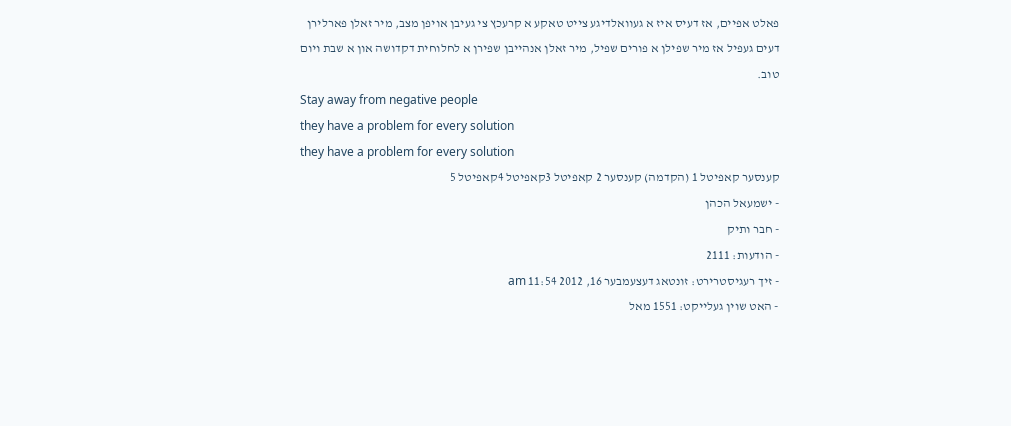פאלט אפיים, אז דעיס איז א געוואלדיגע צייט טאקע א קרעכץ צי געיבן אויפן מצב, מיר זאלן פארלירן דעים געפיל אז מיר שפילן א פורים שפיל, מיר זאלן אנהייבן שפירן א לחלוחית דקדושה און א שבת ויום טוב.
Stay away from negative people
they have a problem for every solution
they have a problem for every solution
קענסער קאפיטל 1 (הקדמה) קענסער 2 קאפיטל 3קאפיטל 4קאפיטל 5
- ישמעאל הכהן
- חבר ותיק
- הודעות: 2111
- זיך רעגיסטרירט: זונטאג דעצעמבער 16, 2012 11:54 am
- האט שוין געלייקט: 1551 מאל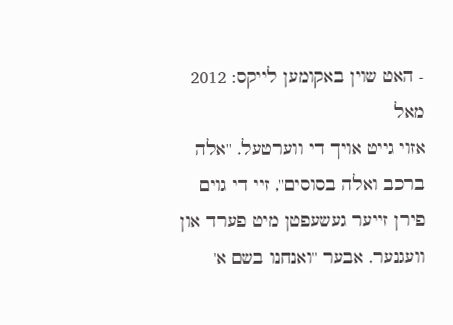- האט שוין באקומען לייקס: 2012 מאל
אזוי גייט אויך די ווערטעל. ''אלה ברכב ואלה בסוסים'', זיי די גוים פירן זייער געשעפטן מיט פערד און וועגנער. אבער ''ואנחנו בשם א'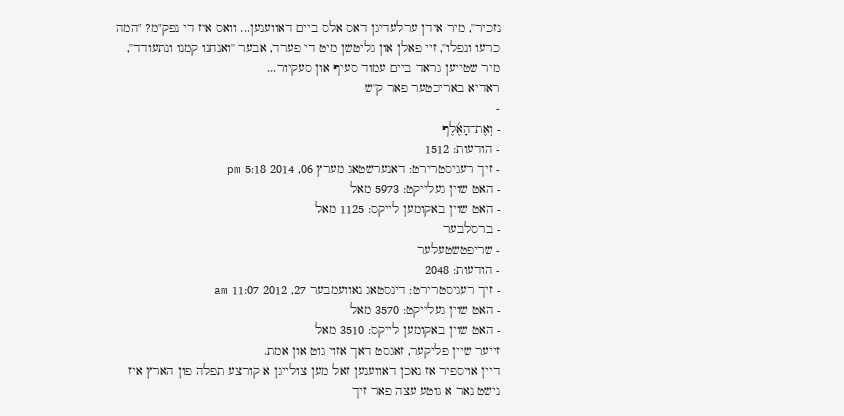נזכיר'', מיר אידן ערלעדיגן דאס אלס ביים דאווענען... וואס איז די נפק"מ? "המה כרעו ונפלו'', זיי פאלן און גליטשן מיט די פערד, אבער ''ואנחנו קמנו ונתעודד'', מיר שטייען גראד ביים עמוד סעיף און סעקיור...
ראדיא באריכטער פאר ק''ש
-
- וְאֶת־הָאֶ֜לֶף
- הודעות: 1512
- זיך רעגיסטרירט: דאנערשטאג מערץ 06, 2014 5:18 pm
- האט שוין געלייקט: 5973 מאל
- האט שוין באקומען לייקס: 1125 מאל
- ברסלבער
- שריפטשטעלער
- הודעות: 2048
- זיך רעגיסטרירט: דינסטאג נאוועמבער 27, 2012 11:07 am
- האט שוין געלייקט: 3570 מאל
- האט שוין באקומען לייקס: 3510 מאל
זייער שיין פליקער, זאגסט דאך אזוי גוט און אמת.
דיין אויספיר אז נאכן דאווענען זאל מען צולייגן א קורצע תפלה פון הארץ איז נישט נאר א גוטע עצה פאר זיך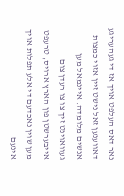נאר דאס העלפט אויך אז די געהעריגע דאווענען זאל נישט זיין אזוי כמצות אנשים מלומדה. איינמאל מען געוואוינט זיך צו צו רעדן צום אייבערשטן פון הארץ ארויס, טרעפט מען שוין נאכדעם די אלע תפלות אויך אינעם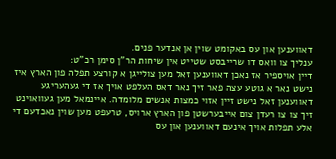דאווענען און עס באקומט שוין אן אנדער פנים.
ענליך צו וואס דו שרייבסט שטייט אין שיחות הר"ן סימן רכ"ט:
דיין אויספיר אז נאכן דאווענען זאל מען צולייגן א קורצע תפלה פון הארץ איז נישט נאר א גוטע עצה פאר זיך נאר דאס העלפט אויך אז די געהעריגע דאווענען זאל נישט זיין אזוי כמצות אנשים מלומדה. איינמאל מען געוואוינט זיך צו צו רעדן צום אייבערשטן פון הארץ ארויס, טרעפט מען שוין נאכדעם די אלע תפלות אויך אינעם דאווענען און עס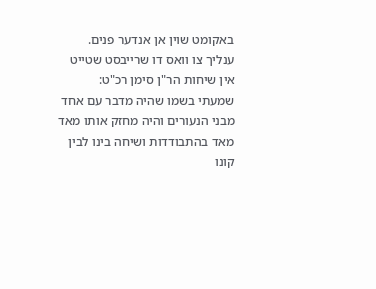באקומט שוין אן אנדער פנים.
ענליך צו וואס דו שרייבסט שטייט אין שיחות הר"ן סימן רכ"ט:
שמעתי בשמו שהיה מדבר עם אחד מבני הנעורים והיה מחזק אותו מאד מאד בהתבודדות ושיחה בינו לבין קונו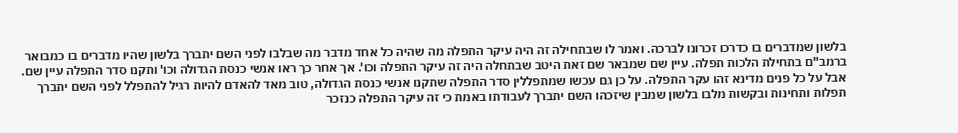בלשון שמדברים בו כדרכו זכרונו לברכה. ואמר לו שבתחילה זה היה עיקר התפלה מה שהיה כל אחד מדבר מה שבלבו לפני השם יתברך בלשון שהיו מדברים בו כמבואר ברמב"ם בתחילת הלכות תפלה. עיין שם שמבאר שם זאת היטב שבתחלה היה זה עיקר התפלה וכו'. אך אחר כך ראו אנשי כנסת הגדולה וכו' ותקנו סדר התפלה עיין שם. אבל על כל פנים מדינא זהו עקר התפלה. על כן גם עכשו שמתפללין סדר התפלה שתקנו אנשי כנסת הגדולה, טוב מאד להאדם להיות רגיל להתפלל לפני השם יתברך תפלות ותחינות ובקשות מלבו בלשון שמבין שיזכהו השם יתברך לעבודתו באמת כי זה עיקר התפלה כנזכר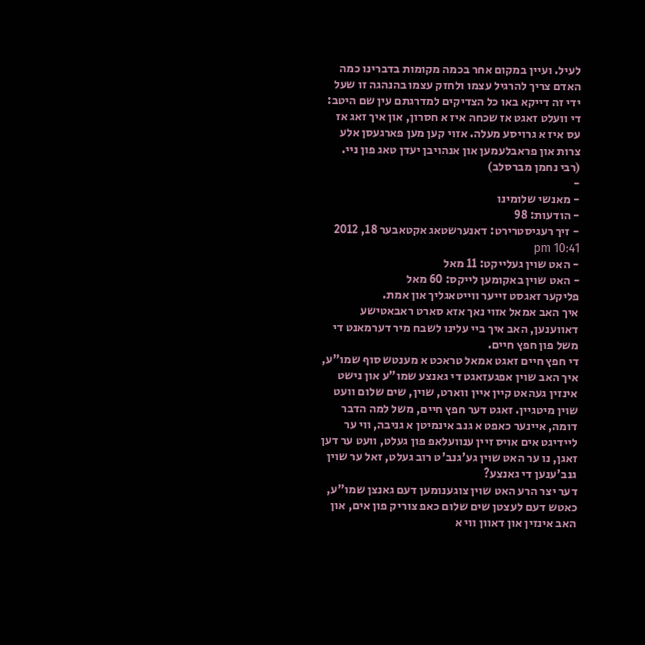לעיל. ועיין במקום אחר בכמה מקומות בדברינו כמה האדם צריך להרגיל עצמו ולחזק עצמו בהנהגה זו שעל ידי זה דייקא באו כל הצדיקים למדרגתם עין שם היטב:
די וועלט זאגט אז שכחה איז א חסרון, און איך זאג אז עס איז א גרויסע מעלה. אזוי קען מען פארגעסן אלע צרות און פראבלעמען און אנהויבן יעדן טאג פון ניי. (רבי נחמן מברסלב)
-
- מאנשי שלומינו
- הודעות: 98
- זיך רעגיסטרירט: דאנערשטאג אקטאבער 18, 2012 10:41 pm
- האט שוין געלייקט: 11 מאל
- האט שוין באקומען לייקס: 60 מאל
פליקער זאגסט זייער ווייטאגליך און אמת.
איך האב אמאל אזוי נאך אזא סארט ראבאטישע דאווענען, האב איך ביי עלינו לשבח מיר דערמאנט די משל פון חפץ חיים.
די חפץ חיים זאגט אמאל טראכט א מענטש סוף שמו"ע, איך האב שוין אפגעזאגט די גאנצע שמו"ע און נישט אינזין געהאט קיין איין ווארט, שוין, שים שלום וועט שוין מיטגיין. זאגט דער חפץ חיים, משל למה הדבר דומה, איינער כאפט א גנב אינמיטן א גניבה, ווי ער ליידיגט אים אויס זיין ענוועלאפ פון געלט, וועט ער דען זאגן, נו ער האט שוין גע'גנב'ט רוב געלט, זאל ער שוין גנב'ענען די גאנצע?
דער יצר הרע האט שוין צוגענומען דעם גאנצן שמו"ע, כאטש דעם לעצטן שים שלום כאפ צוריק פון אים, און האב אינזין און דאוון ווי א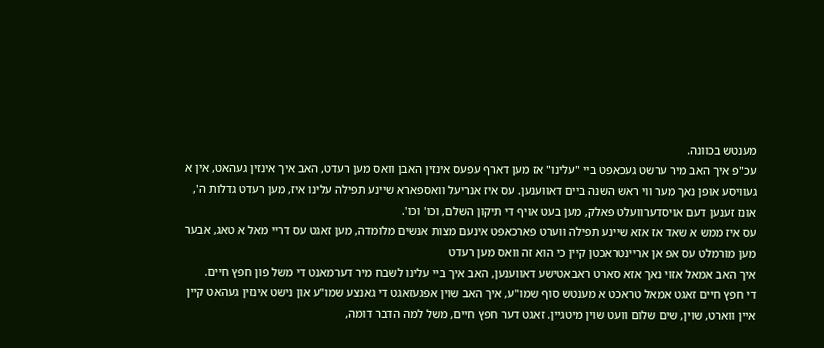מענטש בכוונה.
עכ"פ איך האב מיר ערשט געכאפט ביי "עלינו" אז מען דארף עפעס אינזין האבן וואס מען רעדט, האב איך אינזין געהאט, אין א געוויסע אופן נאך מער ווי ראש השנה ביים דאווענען. עס איז אנריעל וואספארא שיינע תפילה עלינו איז, מען רעדט גדלות ה', אונז זענען דעם אויסדערוועלט פאלק, מען בעט אויף די תיקון השלם, וכו' וכו'.
עס איז ממש א שאד אז אזא שיינע תפילה ווערט פארכאפט אינעם מצות אנשים מלומדה, מען זאגט עס דריי מאל א טאג, אבער מען מורמלט עס אפ אן אריינטראכטן קיין כי הוא זה וואס מען רעדט
איך האב אמאל אזוי נאך אזא סארט ראבאטישע דאווענען, האב איך ביי עלינו לשבח מיר דערמאנט די משל פון חפץ חיים.
די חפץ חיים זאגט אמאל טראכט א מענטש סוף שמו"ע, איך האב שוין אפגעזאגט די גאנצע שמו"ע און נישט אינזין געהאט קיין איין ווארט, שוין, שים שלום וועט שוין מיטגיין. זאגט דער חפץ חיים, משל למה הדבר דומה,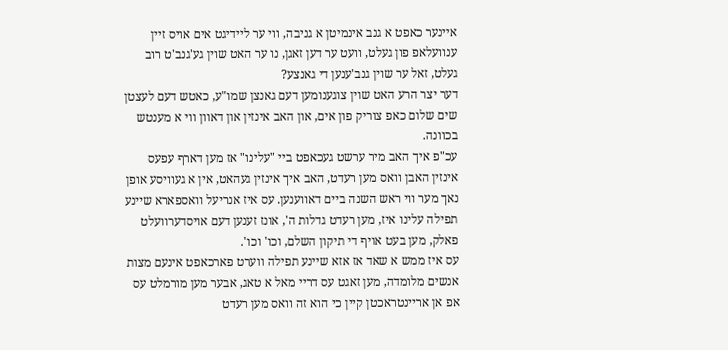איינער כאפט א גנב אינמיטן א גניבה, ווי ער ליידיגט אים אויס זיין ענוועלאפ פון געלט, וועט ער דען זאגן, נו ער האט שוין גע'גנב'ט רוב געלט, זאל ער שוין גנב'ענען די גאנצע?
דער יצר הרע האט שוין צוגענומען דעם גאנצן שמו"ע, כאטש דעם לעצטן שים שלום כאפ צוריק פון אים, און האב אינזין און דאוון ווי א מענטש בכוונה.
עכ"פ איך האב מיר ערשט געכאפט ביי "עלינו" אז מען דארף עפעס אינזין האבן וואס מען רעדט, האב איך אינזין געהאט, אין א געוויסע אופן נאך מער ווי ראש השנה ביים דאווענען. עס איז אנריעל וואספארא שיינע תפילה עלינו איז, מען רעדט גדלות ה', אונז זענען דעם אויסדערוועלט פאלק, מען בעט אויף די תיקון השלם, וכו' וכו'.
עס איז ממש א שאד אז אזא שיינע תפילה ווערט פארכאפט אינעם מצות אנשים מלומדה, מען זאגט עס דריי מאל א טאג, אבער מען מורמלט עס אפ אן אריינטראכטן קיין כי הוא זה וואס מען רעדט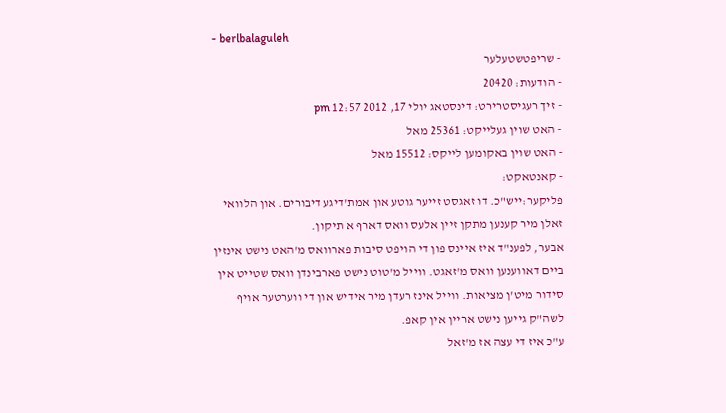- berlbalaguleh
- שריפטשטעלער
- הודעות: 20420
- זיך רעגיסטרירט: דינסטאג יולי 17, 2012 12:57 pm
- האט שוין געלייקט: 25361 מאל
- האט שוין באקומען לייקס: 15512 מאל
- קאנטאקט:
פליקער:ייש"כ. דו זאגסט זייער גוטע און אמת'דיגע דיבורים. און הלוואי זאלן מיר קענען מתקן זיין אלעס וואס דארף א תיקון.
אבער, לפענ"ד איז איינס פון די הויפט סיבות פארוואס מ'האט נישט אינזין ביים דאווענען וואס מ'זאגט. ווייל מ'טוט נישט פארבינדן וואס שטייט אין סידור מיט'ן מציאות. ווייל אינז רעדן מיר אידיש און די ווערטער אויף לשה"ק גייען נישט אריין אין קאפ.
ע"כ איז די עצה אז מ'זאל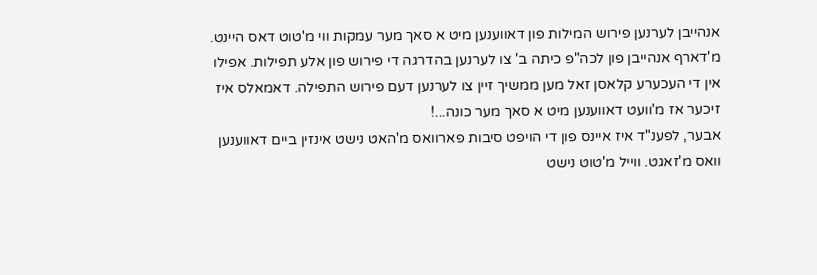אנהייבן לערנען פירוש המילות פון דאווענען מיט א סאך מער עמקות ווי מ'טוט דאס היינט. מ'דארף אנהייבן פון לכה"פ כיתה ב' צו לערנען בהדרגה די פירוש פון אלע תפילות. אפילו אין די העכערע קלאסן זאל מען ממשיך זיין צו לערנען דעם פירוש התפילה. דאמאלס איז זיכער אז מ'וועט דאווענען מיט א סאך מער כונה...!
אבער, לפענ"ד איז איינס פון די הויפט סיבות פארוואס מ'האט נישט אינזין ביים דאווענען וואס מ'זאגט. ווייל מ'טוט נישט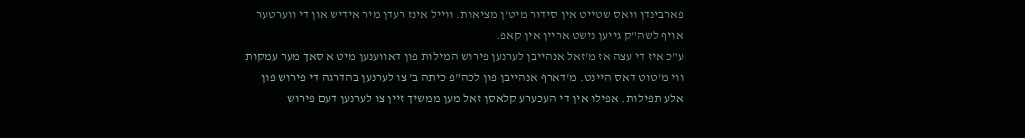פארבינדן וואס שטייט אין סידור מיט'ן מציאות. ווייל אינז רעדן מיר אידיש און די ווערטער אויף לשה"ק גייען נישט אריין אין קאפ.
ע"כ איז די עצה אז מ'זאל אנהייבן לערנען פירוש המילות פון דאווענען מיט א סאך מער עמקות ווי מ'טוט דאס היינט. מ'דארף אנהייבן פון לכה"פ כיתה ב' צו לערנען בהדרגה די פירוש פון אלע תפילות. אפילו אין די העכערע קלאסן זאל מען ממשיך זיין צו לערנען דעם פירוש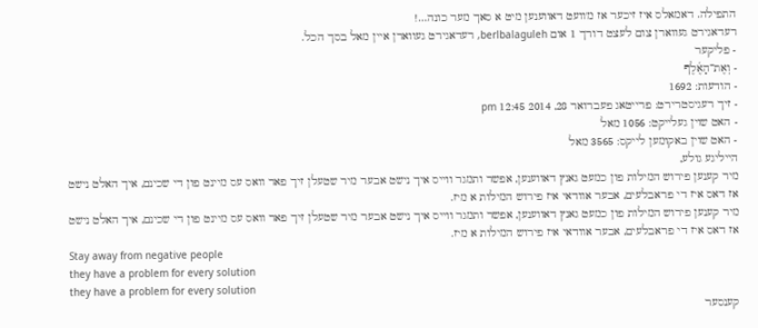התפילה. דאמאלס איז זיכער אז מ'וועט דאווענען מיט א סאך מער כונה...!
רעדאגירט געווארן צום לעצט דורך 1 אום berlbalaguleh, רעדאגירט געווארן איין מאל בסך הכל.
- פליקער
- וְאֶת־הָאֶ֜לֶף
- הודעות: 1692
- זיך רעגיסטרירט: פרייטאג פעברואר 28, 2014 12:45 pm
- האט שוין געלייקט: 1056 מאל
- האט שוין באקומען לייקס: 3565 מאל
הייליגע גולע,
מיר קענען פירוש המילות פון כמעט גאנץ דאווענען, אפשר ותמגר ווייס איך נישט אבער מיר שטעלן זיך פאר וואס עס מיינט פון די שכינם, איך האלט נישט אז דאס איז די פראבלעים, אבער אוודאי איז פירוש המילות א מיז.
מיר קענען פירוש המילות פון כמעט גאנץ דאווענען, אפשר ותמגר ווייס איך נישט אבער מיר שטעלן זיך פאר וואס עס מיינט פון די שכינם, איך האלט נישט אז דאס איז די פראבלעים, אבער אוודאי איז פירוש המילות א מיז.
Stay away from negative people
they have a problem for every solution
they have a problem for every solution
קענסער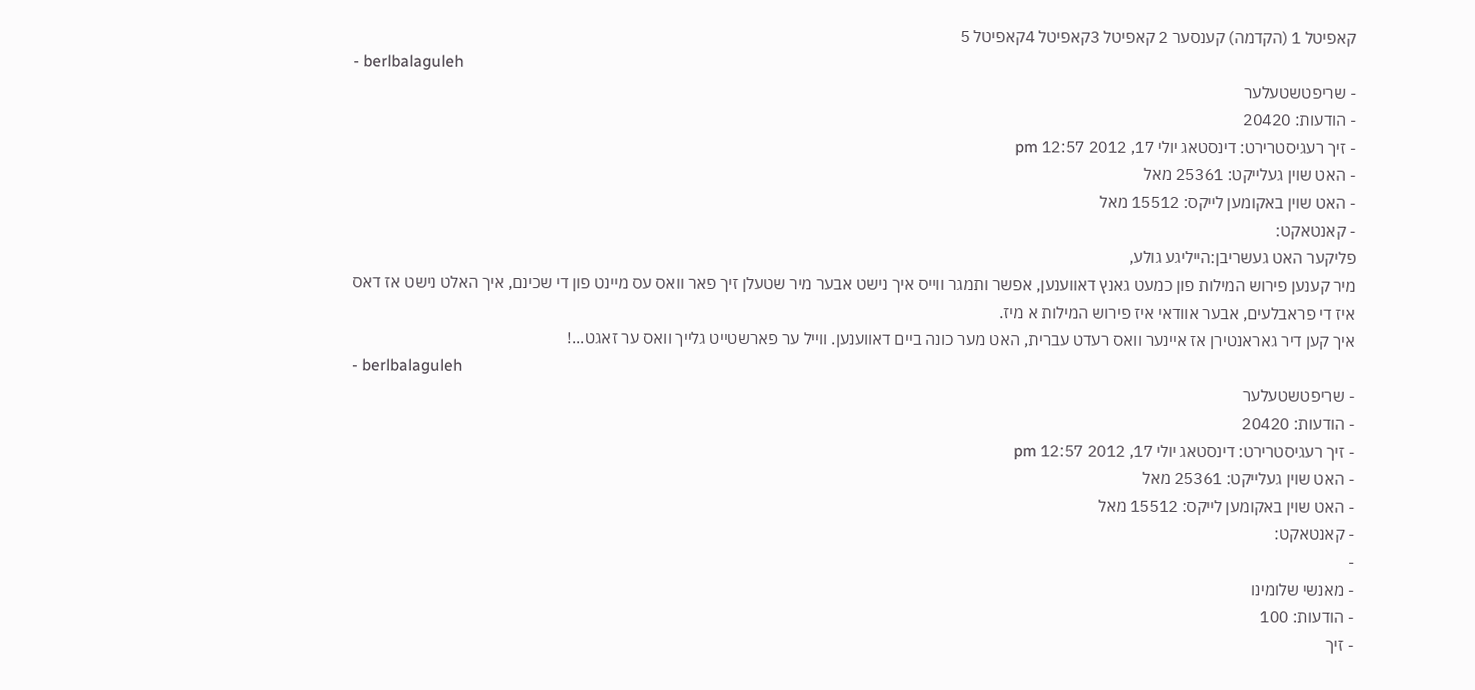קאפיטל 1 (הקדמה) קענסער 2 קאפיטל 3קאפיטל 4קאפיטל 5
- berlbalaguleh
- שריפטשטעלער
- הודעות: 20420
- זיך רעגיסטרירט: דינסטאג יולי 17, 2012 12:57 pm
- האט שוין געלייקט: 25361 מאל
- האט שוין באקומען לייקס: 15512 מאל
- קאנטאקט:
פליקער האט געשריבן:הייליגע גולע,
מיר קענען פירוש המילות פון כמעט גאנץ דאווענען, אפשר ותמגר ווייס איך נישט אבער מיר שטעלן זיך פאר וואס עס מיינט פון די שכינם, איך האלט נישט אז דאס איז די פראבלעים, אבער אוודאי איז פירוש המילות א מיז.
איך קען דיר גאראנטירן אז איינער וואס רעדט עברית, האט מער כונה ביים דאווענען. ווייל ער פארשטייט גלייך וואס ער זאגט...!
- berlbalaguleh
- שריפטשטעלער
- הודעות: 20420
- זיך רעגיסטרירט: דינסטאג יולי 17, 2012 12:57 pm
- האט שוין געלייקט: 25361 מאל
- האט שוין באקומען לייקס: 15512 מאל
- קאנטאקט:
-
- מאנשי שלומינו
- הודעות: 100
- זיך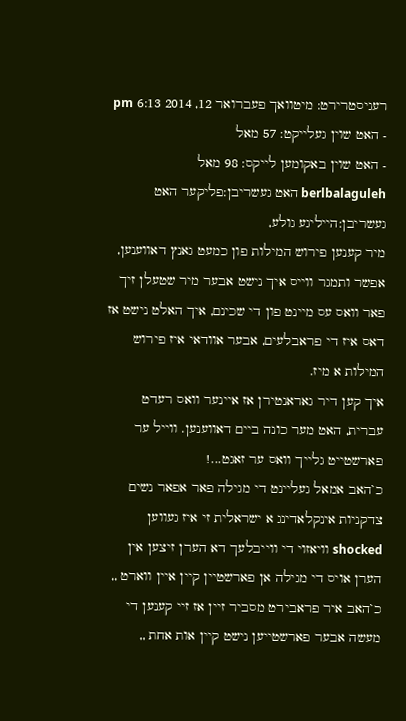רעגיסטרירט: מיטוואך פעברואר 12, 2014 6:13 pm
- האט שוין געלייקט: 57 מאל
- האט שוין באקומען לייקס: 98 מאל
berlbalaguleh האט געשריבן:פליקער האט געשריבן:הייליגע גולע,
מיר קענען פירוש המילות פון כמעט גאנץ דאווענען, אפשר ותמגר ווייס איך נישט אבער מיר שטעלן זיך פאר וואס עס מיינט פון די שכינם, איך האלט נישט אז דאס איז די פראבלעים, אבער אוודאי איז פירוש המילות א מיז.
איך קען דיר גאראנטירן אז איינער וואס רעדט עברית, האט מער כונה ביים דאווענען. ווייל ער פארשטייט גלייך וואס ער זאגט...!
כ`האב אמאל געליינט די מגילה פאר אפאר נשים צדקניות אינקלאדינג א ישראלית זי איז געווען shocked וויאזוי די ווייבלעך דא הערן זיצען אין הערן אויס די מגילה אן פארשטיין קיין איין ווארט ,, כ`האב איר פראבירט מסביר זיין אז זיי קענען די מעשה אבער פארשטייען נישט קיין אות אחת ,,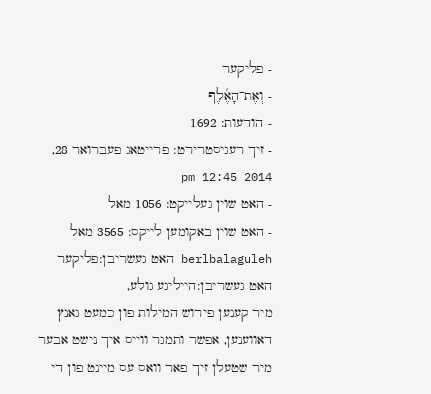- פליקער
- וְאֶת־הָאֶ֜לֶף
- הודעות: 1692
- זיך רעגיסטרירט: פרייטאג פעברואר 28, 2014 12:45 pm
- האט שוין געלייקט: 1056 מאל
- האט שוין באקומען לייקס: 3565 מאל
berlbalaguleh האט געשריבן:פליקער האט געשריבן:הייליגע גולע,
מיר קענען פירוש המילות פון כמעט גאנץ דאווענען, אפשר ותמגר ווייס איך נישט אבער מיר שטעלן זיך פאר וואס עס מיינט פון די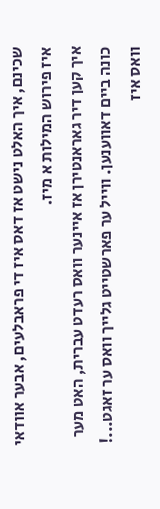שכינם, איך האלט נישט אז דאס איז די פראבלעים, אבער אוודאי איז פירוש המילות א מיז.
איך קען דיר גאראנטירן אז איינער וואס רעדט עברית, האט מער כונה ביים דאווענען. ווייל ער פארשטייט גלייך וואס ער זאגט...!
וואס איז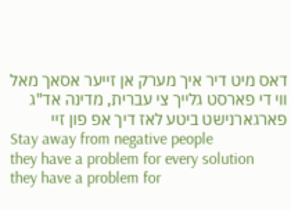דאס מיט דיר איך מערק אן זייער אסאך מאל ווי די פארסט גלייך צי עברית, מדינה אד"ג פארגארנישט ביטע לאז דיך אפ פון זיי
Stay away from negative people
they have a problem for every solution
they have a problem for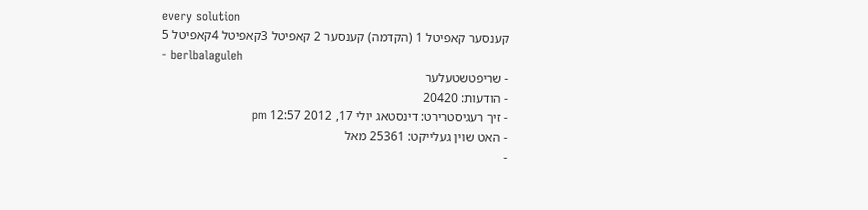every solution
קענסער קאפיטל 1 (הקדמה) קענסער 2 קאפיטל 3קאפיטל 4קאפיטל 5
- berlbalaguleh
- שריפטשטעלער
- הודעות: 20420
- זיך רעגיסטרירט: דינסטאג יולי 17, 2012 12:57 pm
- האט שוין געלייקט: 25361 מאל
-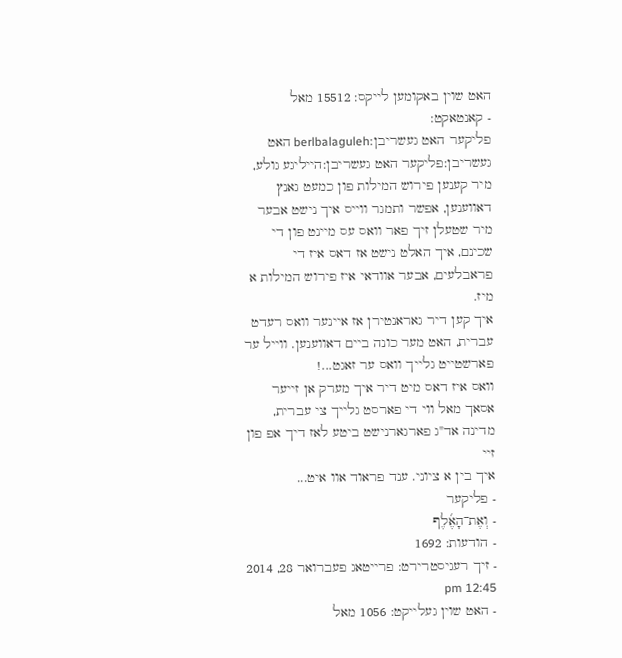האט שוין באקומען לייקס: 15512 מאל
- קאנטאקט:
פליקער האט געשריבן:berlbalaguleh האט געשריבן:פליקער האט געשריבן:הייליגע גולע,
מיר קענען פירוש המילות פון כמעט גאנץ דאווענען, אפשר ותמגר ווייס איך נישט אבער מיר שטעלן זיך פאר וואס עס מיינט פון די שכינם, איך האלט נישט אז דאס איז די פראבלעים, אבער אוודאי איז פירוש המילות א מיז.
איך קען דיר גאראנטירן אז איינער וואס רעדט עברית, האט מער כונה ביים דאווענען. ווייל ער פארשטייט גלייך וואס ער זאגט...!
וואס איז דאס מיט דיר איך מערק אן זייער אסאך מאל ווי די פארסט גלייך צי עברית, מדינה אד"ג פארגארנישט ביטע לאז דיך אפ פון זיי
איך בין א ציוני. ענד פראוד אוו איט...
- פליקער
- וְאֶת־הָאֶ֜לֶף
- הודעות: 1692
- זיך רעגיסטרירט: פרייטאג פעברואר 28, 2014 12:45 pm
- האט שוין געלייקט: 1056 מאל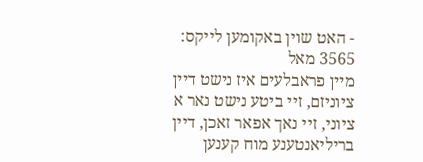- האט שוין באקומען לייקס: 3565 מאל
מיין פראבלעים איז נישט דיין ציוניזם, זיי ביטע נישט נאר א ציוני, זיי נאך אפאר זאכן, דיין בריליאנטענע מוח קענען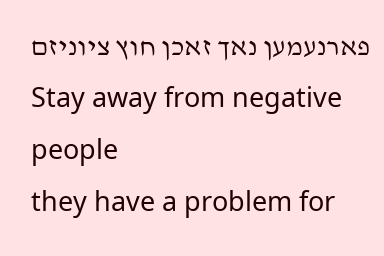פארנעמען נאך זאכן חוץ ציוניזם
Stay away from negative people
they have a problem for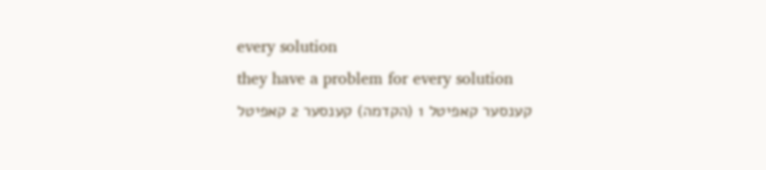every solution
they have a problem for every solution
קענסער קאפיטל 1 (הקדמה) קענסער 2 קאפיטל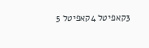3קאפיטל 4קאפיטל 5